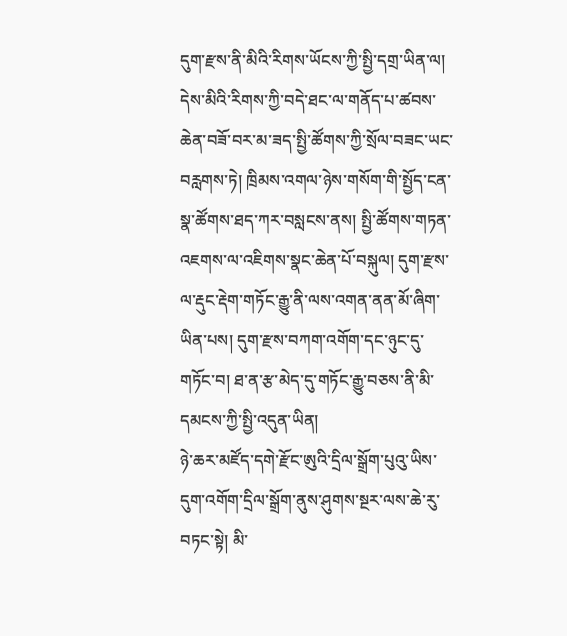དུག་རྫས་ནི་མིའི་རིགས་ཡོངས་ཀྱི་སྤྱི་དགྲ་ཡིན་ལ། དེས་མིའི་རིགས་ཀྱི་བདེ་ཐང་ལ་གནོད་པ་ཚབས་ཆེན་བཟོ་བར་མ་ཟད་སྤྱི་ཚོགས་ཀྱི་སྲོལ་བཟང་ཡང་བརླགས་ཏེ། ཁྲིམས་འགལ་ཉེས་གསོག་གི་སྤྱོད་ངན་སྣ་ཚོགས་ཐད་ཀར་བསླངས་ནས། སྤྱི་ཚོགས་གཏན་འཇགས་ལ་འཇིགས་སྣང་ཆེན་པོ་བསྐུལ། དུག་རྫས་ལ་རྡུང་རྡེག་གཏོང་རྒྱུ་ནི་ལས་འགན་ནན་མོ་ཞིག་ཡིན་པས། དུག་རྫས་བཀག་འགོག་དང་ཉུང་དུ་གཏོང་བ། ཐ་ན་རྩ་མེད་དུ་གཏོང་རྒྱུ་བཅས་ནི་མི་དམངས་ཀྱི་སྤྱི་འདུན་ཡིན།
ཉེ་ཆར་མཛོད་དགེ་རྫོང་ཨུའི་དྲིལ་སྒྲོག་པུའུ་ཡིས་དུག་འགོག་དྲིལ་སྒྲོག་ནུས་ཤུགས་སྔར་ལས་ཆེ་རུ་བཏང་སྟེ། མི་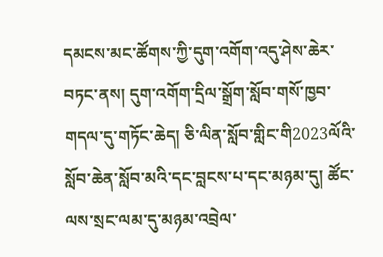དམངས་མང་ཚོགས་ཀྱི་དུག་འགོག་འདུ་ཤེས་ཆེར་བཏང་ནས། དུག་འགོག་དྲིལ་སྒྲོག་སློབ་གསོ་ཁྱབ་གདལ་དུ་གཏོང་ཆེད། ཅི་ལིན་སློབ་གླིང་གི2023ལོའི་སློབ་ཆེན་སློབ་མའི་དང་བླངས་པ་དང་མཉམ་དུ། ཚོང་ལས་སྲང་ལམ་དུ་མཉམ་འབྲེལ་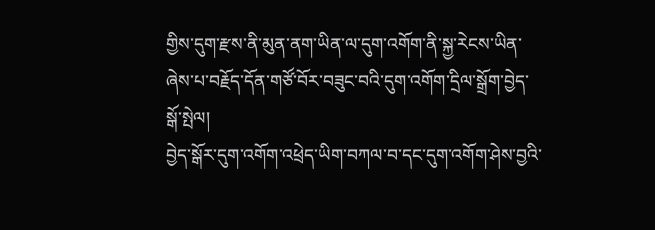གྱིས་དུག་རྫས་ནི་མུན་ནག་ཡིན་ལ་དུག་འགོག་ནི་སྐྱ་རེངས་ཡིན་ཞེས་པ་བརྗོད་དོན་གཙོ་བོར་བཟུང་བའི་དུག་འགོག་དྲིལ་སྒྲོག་བྱེད་སྒོ་སྤེལ།
བྱེད་སྒོར་དུག་འགོག་འཕྲེད་ཡིག་བཀལ་བ་དང་དུག་འགོག་ཤེས་བྱའི་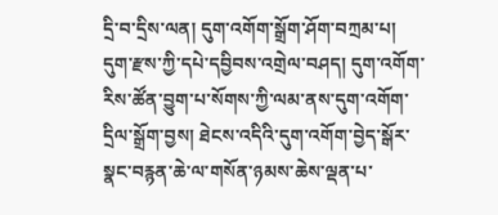དྲི་བ་དྲིས་ལན། དུག་འགོག་སྒྲོག་ཤོག་བཀྲམ་པ། དུག་རྫས་ཀྱི་དཔེ་དབྱིབས་འགྲེལ་བཤད། དུག་འགོག་རིས་ཚོན་བྱུག་པ་སོགས་ཀྱི་ལམ་ནས་དུག་འགོག་དྲིལ་སྒྲོག་བྱས། ཐེངས་འདིའི་དུག་འགོག་བྱེད་སྒོར་སྣང་བརྙན་ཆེ་ལ་གསོན་ཉམས་ཆེས་ལྡན་པ་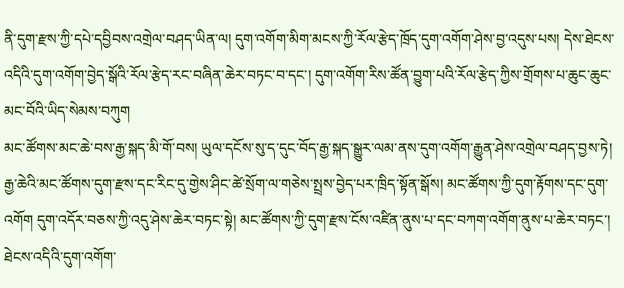ནི་དུག་རྫས་ཀྱི་དཔེ་དབྱིབས་འགྲེལ་བཤད་ཡིན་ལ། དུག་འགོག་མིག་མངས་ཀྱི་རོལ་རྩེད་ཁྲོད་དུག་འགོག་ཤེས་བྱ་འདུས་པས། དེས་ཐེངས་འདིའི་དུག་འགོག་བྱེད་སྒོའི་རོལ་རྩེད་རང་བཞིན་ཆེར་བཏང་བ་དང་། དུག་འགོག་རིས་ཚོན་བྱུག་པའི་རོལ་རྩེད་ཀྱིས་གྲོགས་པ་ཆུང་ཆུང་མང་བོའི་ཡིད་སེམས་བཀུག
མང་ཚོགས་མང་ཆེ་བས་རྒྱ་སྐད་མི་གོ་བས། ཡུལ་དངོས་སུ་ད་དུང་བོད་རྒྱ་སྐད་སྒྱུར་ལམ་ནས་དུག་འགོག་རྒྱུན་ཤེས་འགྲེལ་བཤད་བྱས་ཏེ། རྒྱ་ཆེའི་མང་ཚོགས་དུག་རྫས་དང་རིང་དུ་གྱེས་ཤིང་ཚེ་སྲོག་ལ་གཅེས་སྤྲས་བྱེད་པར་ཁྲིད་སྟོན་སྒོས། མང་ཚོགས་ཀྱི་དུག་རྟོགས་དང་དུག་འགོག དུག་འདོར་བཅས་ཀྱི་འདུ་ཤེས་ཆེར་བཏང་སྟེ། མང་ཚོགས་ཀྱི་དུག་རྫས་ངོས་འཛིན་ནུས་པ་དང་བཀག་འགོག་ནུས་པ་ཆེར་བཏང་།
ཐེངས་འདིའི་དུག་འགོག་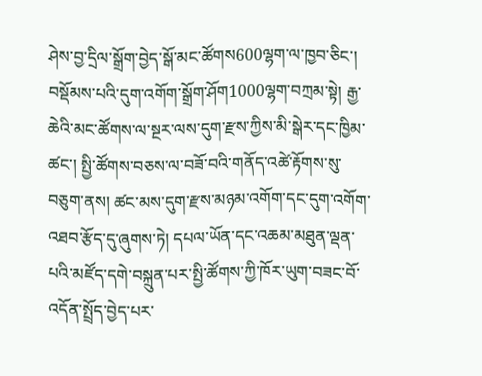ཤེས་བྱ་དྲིལ་སྒྲོག་བྱེད་སྒོ་མང་ཚོགས600ལྷག་ལ་ཁྱབ་ཅིང་། བསྡོམས་པའི་དུག་འགོག་སྒྲོག་ཤོག1000ལྷག་བཀྲམ་སྟེ། རྒྱ་ཆེའི་མང་ཚོགས་ལ་སྔར་ལས་དུག་རྫས་ཀྱིས་མི་སྒེར་དང་ཁྱིམ་ཚང་། སྤྱི་ཚོགས་བཅས་ལ་བཟོ་བའི་གནོད་འཚེ་རྟོགས་སུ་བཅུག་ནས། ཚང་མས་དུག་རྫས་མཉམ་འགོག་དང་དུག་འགོག་འཐབ་རྩོད་དུ་ཞུགས་ཏེ། དཔལ་ཡོན་དང་འཆམ་མཐུན་ལྡན་པའི་མཛོད་དགེ་བསྐྲུན་པར་སྤྱི་ཚོགས་ཀྱི་ཁོར་ཡུག་བཟང་བོ་འདོན་སྤྲོད་བྱེད་པར་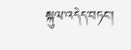སྐུལ་འདེད་བཏང་།